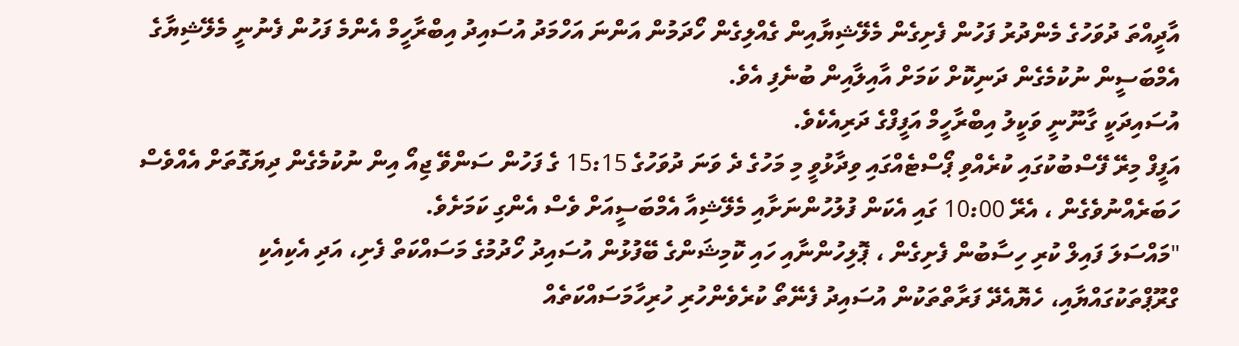އާދީއްތަ ދުވަހުގެ މެންދުރު ފަހުން ފެށިގެން މެލޭޝިޔާއިން ގެއްލިގެން ހޯދަމުން އަންނަ އަހްމަދު އުސައިދު އިބްރާހީމް އެންމެ ފަހުން ފެނުނީ މެލޭޝިޔާގެ އެމްބަސީން ނުކުމެގެން ދަނިކޮށް ކަމަށް އާއިލާއިން ބުނެފި އެވެ.
އުސައިދަކީ ގާނޫނީ ވަކީލު އިބްރާހީމް އަފީފްގެ ދަރިއެކެވެ.
އަފީފް މިރޭ ފޭސްބުކުގައި ކުރެއްވި ޕޯސްޓެއްގައި ވިދާޅުވީ މި މަހުގެ ދެ ވަނަ ދުވަހުގެ 15:15 ގެ ފަހުން ސަންވޭ ޖިއޯ އިން ނުކުމެގެން ދިޔަގޮތަށް އެއްވެސް ހަބަރެއްނުވެގެން ، އެރޭ 10:00 ގައި އެކަން ފުލުހުންނަށާއި މެލޭޝިއާ އެމްބަސީއަށް ވެސް އެންގި ކަމަށެވެ.
"މައްސަލަ ފައިލް ކުރި ހިސާބުން ފެށިގެން ، ޕޮލިހުންނާއި ހައި ކޮމިޝަންގެ ބޭފުޅުން އުސައިދު ހޯދުމުގެ މަސައްކަތް ފެށި، އަދި އެކިއެކި ގްރޫޕްތަކުގައްޔާއި، ހެޔޮއެދޭ ފަރާތްތަކުން އުސައިދު ފެނޭތޯ ކުރެވެންހުރި ހުރިހާމަސައްކަތެއް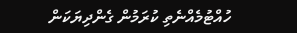ހުއްޓުމެއްނެތި ކުރަމުން ގެންދިޔަކަން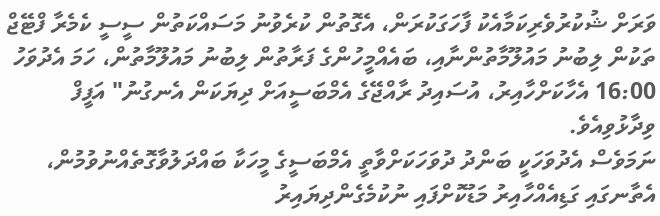ވަރަށް ޝުކުރުވެރިކަމާއެކު ފާހަގަކުރަން، އެގޮތުން ކުރެވުނު މަސައްކަތުން ސީސީ ކެމެރާ ފްޓޭޖް ތަކުން ލިބުނު މައުލޫމާތުންނާއި، ބައެއްމީހުންގެ ފަރާތުން ލިބުނު މައުލޫމާތުން، ހަމަ އެދުވަހު 16:00 އެހާކަށްހާއިރު، އުސައިދު ރާއްޖޭގެ އެމްބަސީއަށް ދިޔަކަން އެނގުނު" އަފީފް ވިދާޅުވިއެވެ.
ނަމަވެސް އެދުވަހަކީ ބަންދު ދުވަހަކަށްވާތީ އެމްބަސީގެ މީހަކާ ބައްދަލުވާގޮތެއްނުވުމުން، އެތާނގައި ގަޑިއެއްހާއިރު މަޑުކޮށްފައި ނުކުމެގެންދިޔައިރު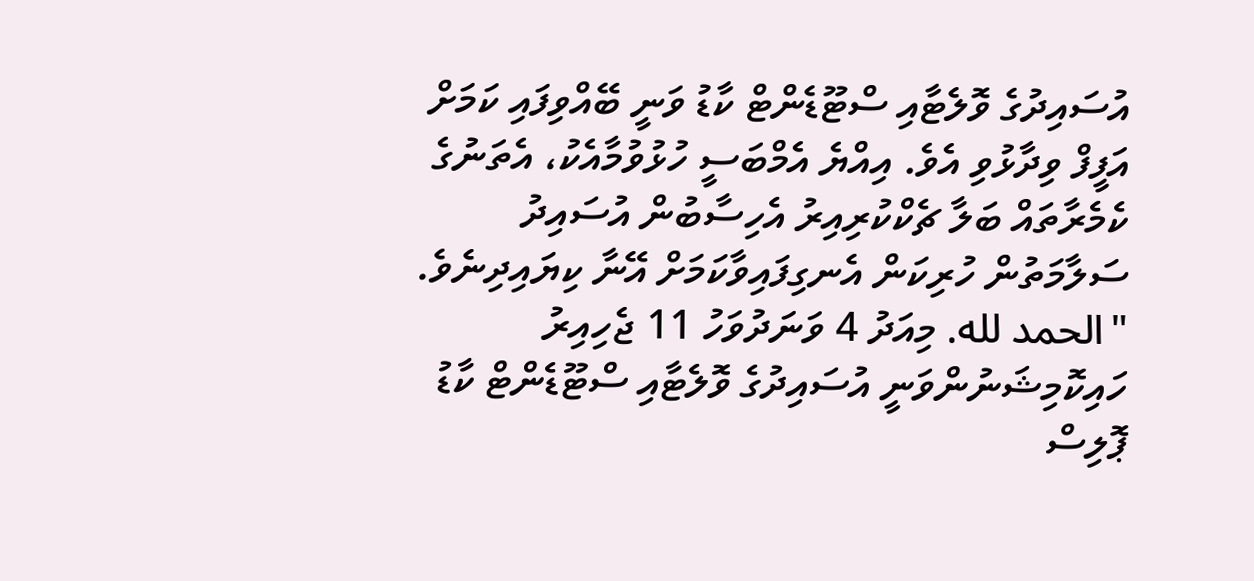އުސައިދުގެ ވޮލެޓާއި ސްޓޫޑެންޓް ކާޑު ވަނީ ބޭއްވިފައި ކަމަށް އަފީފް ވިދާޅުވި އެވެ. އިއްޔެ އެމްބަސީ ހުޅުވުމާއެކު، އެތަނުގެ ކެމެރާތައް ބަލާ ޗެކްކުރިއިރު އެހިސާބުން އުސައިދު ސަލާމަތުން ހުރިކަން އެނގިފައިވާކަމަށް އޭނާ ކިޔައިދިނެވެ.
"الحمد لله. މިއަދު 4 ވަނަދުވަހު 11 ޖެހިއިރު ހައިކޮމިޝަނުންވަނީ އުސައިދުގެ ވޮލެޓާއި ސްޓޫޑެންޓް ކާޑު ޕޮލިސް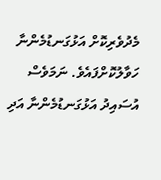މެދުވެރިކޮށް އަޅުގަނޑުމެންނާ ހަވާލުކޮށްފައެވެ. ނަމަވެސް އުސައިދު އަޅުގަނޑުމެންނާ އަދި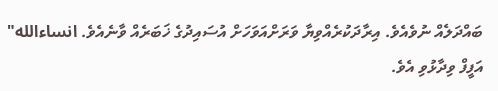ބައްދަލެއް ނުވެއެވެ. އިރާދަކުރެއްވިޔާ ވަރަށްއަވަހަށް އުސައިދުގެ ޚަބަރެއް ވާނެއެވެ. انساءالله" އަފީފް ވިދާޅުވި އެވެ.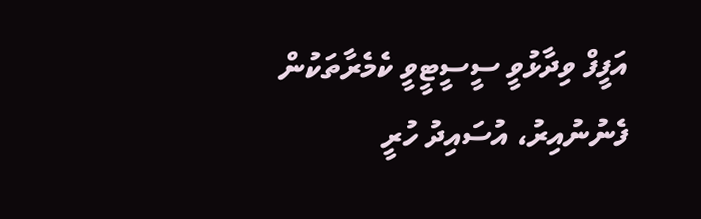އަފީފް ވިދާޅުވީ ސީސީޓީވީ ކެމެރާތަކުން ފެނުނުއިރު، އުސައިދު ހުރީ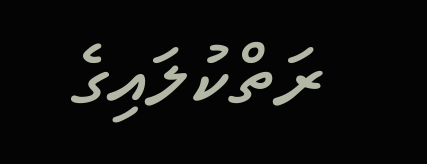ރަތްކުލައިގެ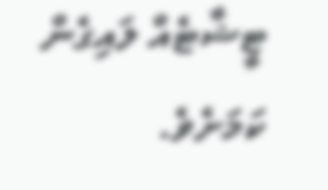ޓީޝާޓެއް ލައިގެން ކަމަށެވެ.